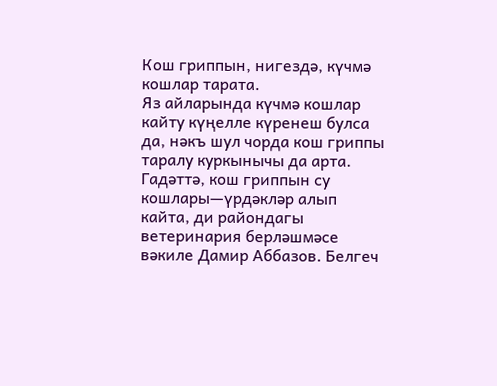Кош гриппын, нигездә, күчмә кошлар тарата.
Яз айларында күчмә кошлар кайту күңелле күренеш булса да, нәкъ шул чорда кош гриппы таралу куркынычы да арта.
Гадәттә, кош гриппын су кошлары—үрдәкләр алып кайта, ди райондагы ветеринария берләшмәсе вәкиле Дамир Аббазов. Белгеч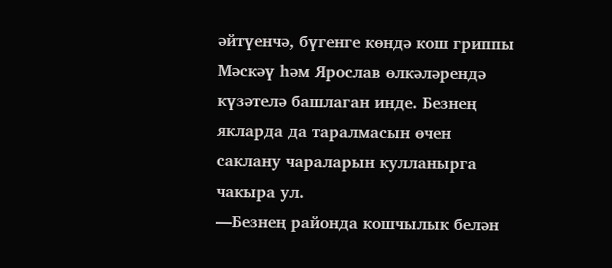әйтүенчә, бүгенге көндә кош гриппы Мәскәү һәм Ярослав өлкәләрендә күзәтелә башлаган инде. Безнең якларда да таралмасын өчен саклану чараларын кулланырга чакыра ул.
—Безнең районда кошчылык белән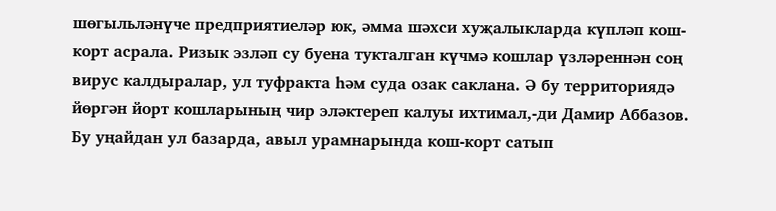шөгыльләнүче предприятиеләр юк, әмма шәхси хуҗалыкларда күпләп кош-корт асрала. Ризык эзләп су буена тукталган күчмә кошлар үзләреннән соң вирус калдыралар, ул туфракта һәм суда озак саклана. Ә бу территориядә йөргән йорт кошларының чир эләктереп калуы ихтимал,-ди Дамир Аббазов.
Бу уңайдан ул базарда, авыл урамнарында кош-корт сатып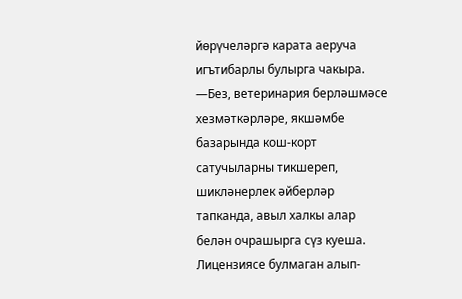йөрүчеләргә карата аеруча игътибарлы булырга чакыра.
—Без, ветеринария берләшмәсе хезмәткәрләре, якшәмбе базарында кош-корт сатучыларны тикшереп, шикләнерлек әйберләр тапканда, авыл халкы алар белән очрашырга сүз куеша. Лицензиясе булмаган алып-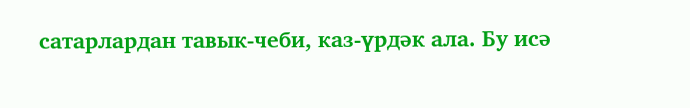сатарлардан тавык-чеби, каз-үрдәк ала. Бу исә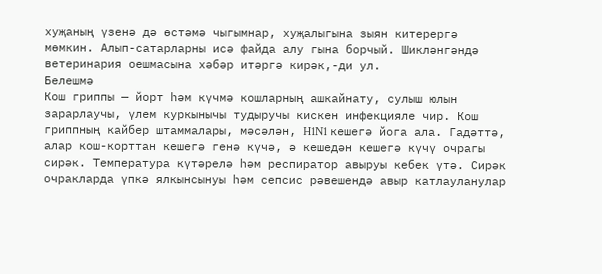хуҗаның үзенә дә өстәмә чыгымнар, хуҗалыгына зыян китерергә мөмкин. Алып-сатарларны исә файда алу гына борчый. Шикләнгәндә ветеринария оешмасына хәбәр итәргә кирәк,-ди ул.
Белешмә
Кош гриппы — йорт һәм күчмә кошларның ашкайнату, сулыш юлын зарарлаучы, үлем куркынычы тудыручы кискен инфекцияле чир. Кош гриппның кайбер штаммалары, мәсәлән, H1N1 кешегә йога ала. Гадәттә, алар кош-корттан кешегә генә күчә, ә кешедән кешегә күчү очрагы сирәк. Температура күтәрелә һәм респиратор авыруы кебек үтә. Сирәк очракларда үпкә ялкынсынуы һәм сепсис рәвешендә авыр катлауланулар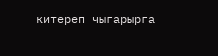китереп чыгарырга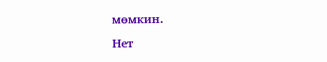мөмкин.
Нет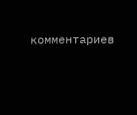комментариев